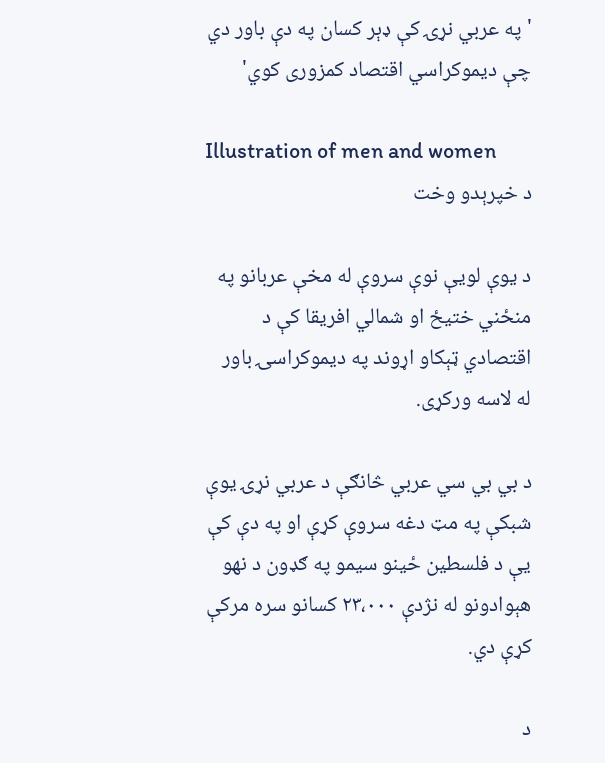'په عربي نړۍ کې ډېر کسان په دې باور دي چې دیموکراسي اقتصاد کمزوری کوي'

Illustration of men and women
د خپرېدو وخت

د یوې لویې نوې سروې له مخې عربانو په منځني ختیځ او شمالي افریقا کې د اقتصادي ټېکاو اړوند په دیموکراسۍ باور له لاسه ورکړی.

د بي بي سي عربي څانګې د عربي نړۍ یوې شبکې په مټ دغه سروې کړې او په دې کې یې د فلسطین ځینو سیمو په ګډون د نهو هېوادونو له نژدې ۲۳،۰۰۰ کسانو سره مرکې کړې دي.

د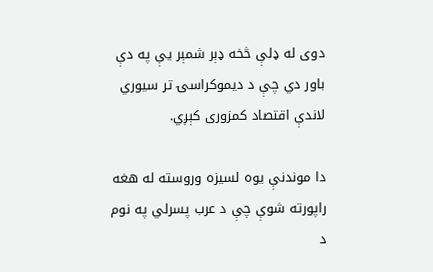دوی له ډلې څخه ډېر شمېر یې په دې باور دي چې د دیموکراسۍ تر سیوري لاندې اقتصاد کمزوری کېږي.

دا موندنې یوه لسیزه وروسته له هغه راپورته شوې چې د عرب پسرلي په نوم د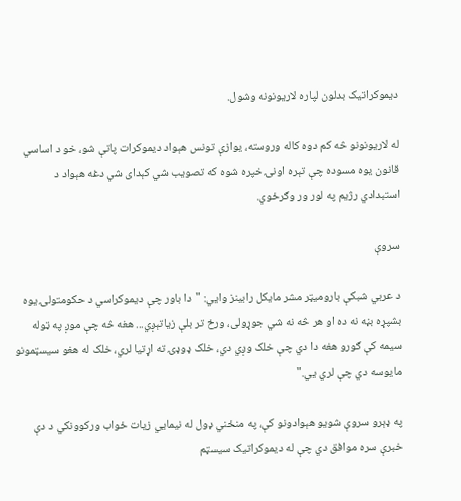دیموکراتیک بدلون لپاره لاریونونه وشول.

له لاریونونو څه کم دوه کاله وروسته، یوازې تونس هېواد دیموکرات پاتې شو، خو د اساسي قانون یوه مسوده چې تېره اونۍ خپره شوه که تصویب شي کېدای شي دغه هېواد د استبدادي رژیم په لور ور وګرځوي.

سروې

د عربي شبکې بارومیټر مشر مایکل رابینز وايي: "دا باور چې دیموکراسي د حکومتولۍ یوه بشپړه بڼه نه ده او هر څه نه شي جوړولی، ورځ تر بلې زیاتېږي... هغه څه چې موږ په ټوله سیمه کې ګورو هغه دا دي چې خلک وږي دي، خلک ډوډۍ ته اړتیا لري، خلک له هغو سیسټمونو مایوسه دي چې لري يي."

په ډېرو سروې شویو هېوادونو کې، په منځني ډول له نیمایي زیات ځواب ورکوونکي د دې خبرې سره موافق دي چې له دیموکراتیک سیسټم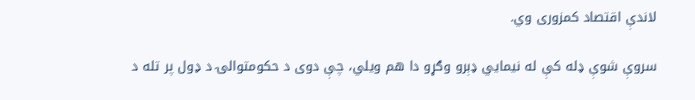لاندې اقتصاد کمزوری وي.

سروې شوې ډله کې له نیمایي ډېرو وګړو دا هم ویلي، چې دوی د حکومتوالۍ د ډول پر تله د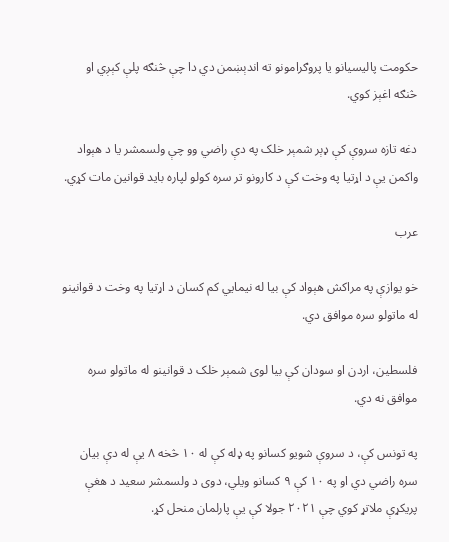حکومت پالیسیانو یا پروګرامونو ته اندېښمن دي دا چې څنګه پلې کېږي او څنګه اغېز کوي.

دغه تازه سروې کې ډېر شمېر خلک په دې راضي وو چې ولسمشر یا د هېواد واکمن یې د اړتیا په وخت کې د کارونو تر سره کولو لپاره باید قوانین مات کړي.

عرب

خو یوازې په مراکش هېواد کې بیا له نیمایي کم کسان د اړتیا په وخت د قوانینو له ماتولو سره موافق دي.

فلسطین، اردن او سودان کې بیا لوی شمېر خلک د قوانینو له ماتولو سره موافق نه دي.

په تونس کې، د سروې شویو کسانو په ډله کې له ۱۰ څخه ۸ یې له دې بیان سره راضي دي او په ۱۰ کې ۹ کسانو ویلي، دوی د ولسمشر سعید د هغې پریکړې ملاتړ کوي چې ۲۰۲۱ جولا کې یې پارلمان منحل کړ.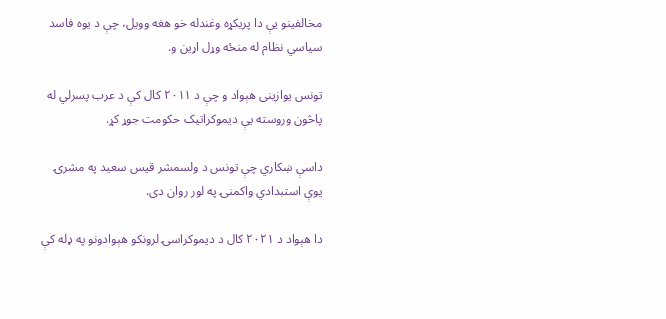مخالفینو یې دا پریکړه وغندله خو هغه وویل، چې د یوه فاسد سیاسي نظام له منځه وړل اړین و.

تونس یوازینی هېواد و چې د ۲۰۱۱ کال کې د عرب پسرلي له پاڅون وروسته یې دیموکراتیک حکومت جوړ کړ.

داسې ښکاري چې تونس د ولسمشر قیس سعید په مشرۍ یوې استبدادي واکمنۍ په لور روان دی.

دا هېواد د ۲۰۲۱ کال د دیموکراسۍ لرونکو هېوادونو په ډله کې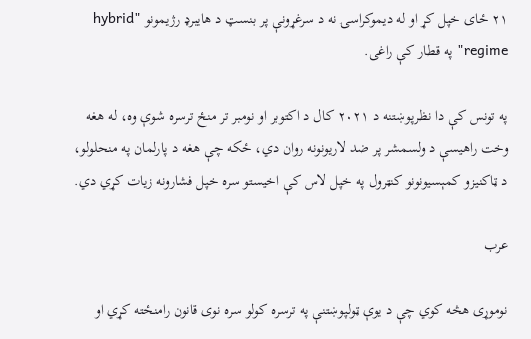۲۱ ځای خپل کړ او له دیموکراسۍ نه د سرغړونې پر بنسټ د هایبرډ رژیمونو "hybrid regime" په قطار کې راغی.

په تونس کې دا نظرپوښتنه د ۲۰۲۱ کال د اکتوبر او نومبر تر منځ ترسره شوې وه، له هغه وخت راهیسې د ولسمشر پر ضد لاریونونه روان دي، ځکه چې هغه د پارلمان په منحلولو، د ټاکنیزو کمېسیونونو کنټرول په خپل لاس کې اخیستو سره خپل فشارونه زیات کړي دي.

عرب

نوموړی هڅه کوي چې د یوې ټولپوښتنې په ترسره کولو سره نوی قانون رامنځته کړي او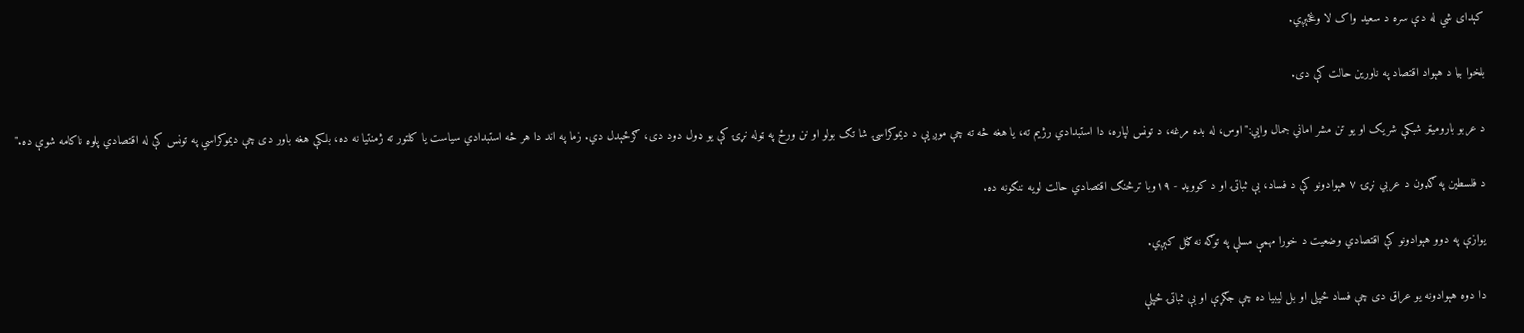کېدای شي له دې سره د سعید واک لا وغځېږي.

بلخوا بیا د هېواد اقتصاد په ناورین حالت کې دی.

د عربو بارومیټر شبکې شریک او یو تن مشر اماني جمال وايي:"اوس، له بده مرغه، د تونس لپاره، دا استبدادي رژیم ته، یا هغه څه ته چې موږ یې د دیموکراسۍ شا تګ بولو او نن ورځ په ټوله نړۍ کې یو ډول دود دی، ګرځېدل دي. زما په اند دا هر څه استبدادي سیاست یا کلتور ته ژمنتیا نه ده، بلکې هغه باور دی چې دیموکراسي په تونس کې له اقتصادي پلوه ناکامه شوې ده."

د فلسطین په ګډون د عربي نړۍ ۷ هېوادونو کې د فساد، بې ثباتۍ او د کوویډ - ۱۹وبا ترڅنګ اقتصادي حالت لویه ننګونه ده.

یوازې په دوو هېوادونو کې اقتصادي وضعیت د خورا مهمې مسلې په توګه نه ګڼل کېږي.

دا دوه هېوادونه یو عراق دی چې فساد ځپلی او بل لیبیا ده چې جګړې او بې ثباتۍ ځپلې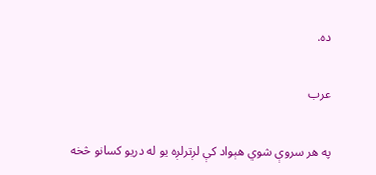ده.

عرب

په هر سروې شوي هېواد کې لږترلږه یو له دریو کسانو څخه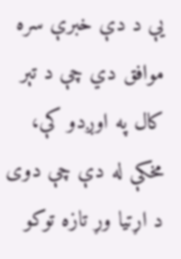یې د دې خبرې سره موافق دي چې د تېر کال په اوږدو کې، مخکې له دې چې دوی د اړتیا وړ تازه توکو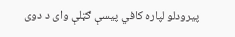پیرودلو لپاره کافي پیسې ګټلې وای د دوی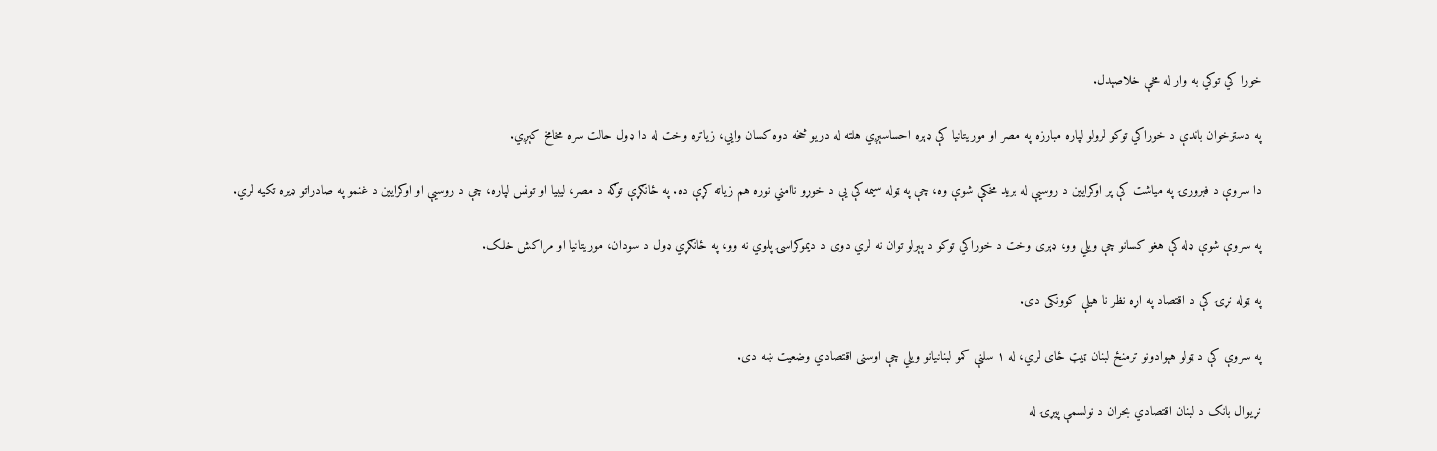خورا کي توکي به وار له مخې خلاصېدل.

په دسترخوان باندې د خوراکي توکو لرولو لپاره مبارزه په مصر او موریتانیا کې ډېره احساسېږي هلته له دریو څخه دوه کسان وايي، زیاتره وخت له دا ډول حالت سره مخامخ کېږي.

دا سروې د فبرورۍ په میاشت کې پر اوکرایین د روسیې له برید مخکې شوې وه، چې په ټوله سیمه کې یې د خوړو ناامني نوره هم زیاته کړې ده. په ځانګړې توګه د مصر، لیبیا او تونس لپاره، چې د روسیې او اوکرایین د غنمو په صادراتو ډیره تکیه لري.

په سروې شوې ډله کې هغو کسانو چې ویلي وو، ډېری وخت د خوراکي توکو د پېرلو توان نه لري دوی د دیموکراسۍ پلوي نه وو، په ځانګړي ډول د سودان، موریتانیا او مراکش خلک.

په ټوله نړۍ کې د اقتصاد په اړه نظر نا هیلې کوونکی دی.

په سروې کې د ټولو هېوادونو ترمنځ لبنان ټیټ ځای لري، له ۱ سلنې کمو لبنانیانو ویلي چې اوسنی اقتصادي وضعیت ښه دی.

نړیوال بانک د لبنان اقتصادي بحران د نولسمې پیړۍ له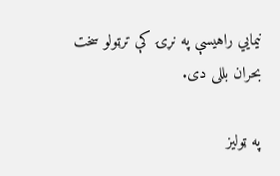نیمایي راهیسې په نړۍ کې ترټولو سخت بحران بللی دی.

په ټولیز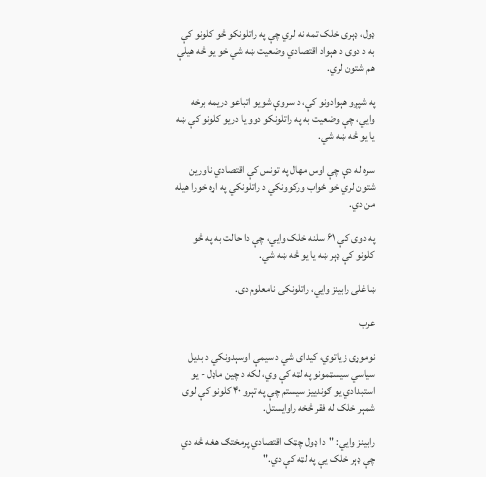ډول، ډېری خلک تمه نه لري چې په راتلونکو څو کلونو کې به د دوی د هېواد اقتصادي وضعیت ښه شي خو یو څه هیلې هم شتون لري.

په شپږو هېوادونو کې، د سروې شویو اتباعو دریمه برخه وايي، چې وضعیت به په راتلونکو دوو یا دریو کلونو کې ښه یا یو څه ښه شي.

سره له دې چې اوس مهال په تونس کې اقتصادي ناورین شتون لري خو ځواب ورکوونکي د راتلونکي په اړه خورا هیله من دي.

په دوی کې ۶۱ سلنه خلک وايي، چې دا حالت به په څو کلونو کې ډېر ښه یا یو څه ښه شي.

ښاغلی رابینز وايي، راتلونکی نامعلوم دی.

عرب

نوموړی زیاتوي، کیدای شي د سیمې اوسېدونکي د بدیل سیاسي سیسټمونو په لټه کې وي، لکه د چین ماډل - یو استبدادي یو ګوندییز سیستم چې په تېرو ۴۰ کلونو کې لوی شمېر خلک له فقر څخه راوایستل.

رابینز وايي: "دا ډول چټک اقتصادي پرمختګ هغه څه دي چې ډېر خلک یې په لټه کې دي."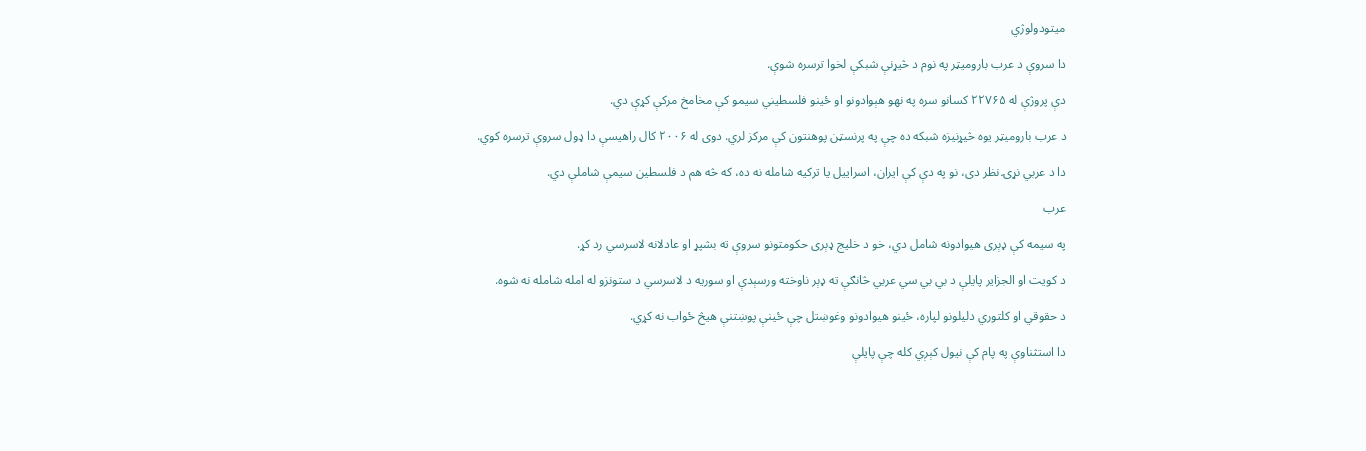میتودولوژي

دا سروې د عرب بارومیټر په نوم د څیړنې شبکې لخوا ترسره شوې.

دې پروژې له ۲۲۷۶۵ کسانو سره په نهو هېوادونو او ځینو فلسطیني سیمو کې مخامخ مرکې کړې دي.

د عرب بارومیټر یوه څیړنیزه شبکه ده چې په پرنسټن پوهنتون کې مرکز لري. دوی له ۲۰۰۶ کال راهیسې دا ډول سروې ترسره کوي.

دا د عربي نړۍ نظر دی، نو په دې کې ایران، اسراییل یا ترکیه شامله نه ده، که څه هم د فلسطین سیمې شاملې دي.

عرب

په سیمه کې ډېری هیوادونه شامل دي، خو د خلیج ډېری حکومتونو سروې ته بشپړ او عادلانه لاسرسي رد کړ.

د کویت او الجزایر پایلې د بي بي سي عربي څانګې ته ډېر ناوخته ورسېدې او سوریه د لاسرسي د ستونزو له امله شامله نه شوه.

د حقوقي او کلتوري دلیلونو لپاره، ځینو هیوادونو وغوښتل چې ځینې پوښتنې هیڅ ځواب نه کړي.

دا استثناوې په پام کې نیول کېږي کله چې پایلې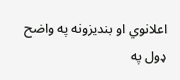اعلانوي او بندیزونه په واضح ډول په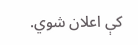کې اعلان شوي.